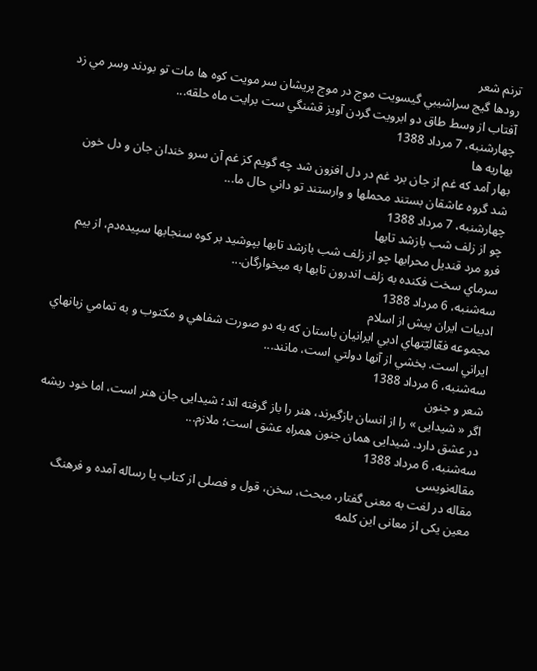ترنم شعر
رودها گيج سراشيبي گيسويت موج در موج پريشان سر مويت کوه ها مات تو بودند وسر مي زد آفتاب از وسط طاق دو ابرويت گردن آويز قشنگي ست برايت ماه حلقه...
چهارشنبه، 7 مرداد 1388
بهاريه ها
بهار آمد كه غم از جان برد غم در دل افزون شد چه گويم كز غم آن سرو خندان جان و دل خون شد گروه عاشقان بستند محملها و وارستند تو داني حال ما...
چهارشنبه، 7 مرداد 1388
چو از زلف شب بازشد تابها
فرو مرد قنديل محرابها چو از زلف شب بازشد تابها بپوشيد بر کوه سنجابها سپيده‌دم، از بيم سرماي سخت فکنده به زلف اندرون تابها به ميخوارگان...
سه‌شنبه، 6 مرداد 1388
ادبيات ايران پيش‌ از اسلام‌
مجموعه فعّاليّتهاي‌ ادبي‌ ايرانيان‌ باستان‌ كه‌ به‌ دو صورت‌ شفاهي‌ و مكتوب‌ و به‌ تمامي‌ زبانهاي‌ ايراني‌ است‌. بخشي‌ از آنها دولتي‌ است‌، مانند...
سه‌شنبه، 6 مرداد 1388
شعر و جنون
اگر « شیدایی » را از انسان بازگیرند، هنر را باز گرفته اند؛ شیدایی جان هنر است، اما خود ریشه در عشق دارد. شیدایی همان جنون همراه عشق است؛ ملازم...
سه‌شنبه، 6 مرداد 1388
مقاله‌نویسی
مقاله در لغت به معنی گفتار، مبحث، سخن، قول و فصلی از کتاب یا رساله آمده و فرهنگ معین یکی از معانی این کلمه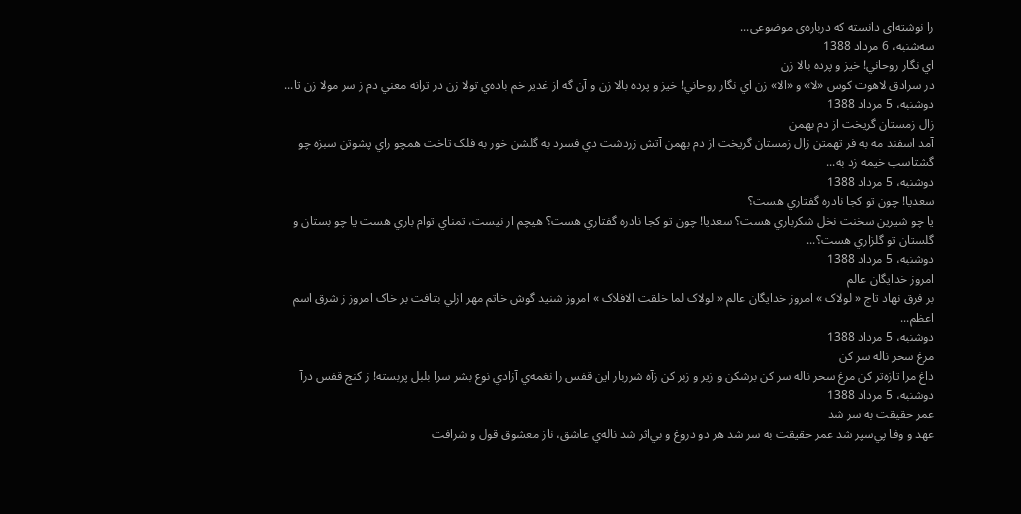را نوشته‌ای دانسته که درباره‌ی موضوعی...
سه‌شنبه، 6 مرداد 1388
اي نگار روحاني! خيز و پرده بالا زن
در سرادق لاهوت کوس «لا» و «الا» زن اي نگار روحاني! خيز و پرده بالا زن و آن گه از غدير خم باده‌ي تولا زن در ترانه معني دم ز سر مولا زن تا...
دوشنبه، 5 مرداد 1388
زال زمستان گريخت از دم بهمن
آمد اسفند مه به فر تهمتن زال زمستان گريخت از دم بهمن آتش زردشت دي فسرد به گلشن خور به فلک تاخت همچو راي پشوتن سبزه چو گشتاسب خيمه زد به...
دوشنبه، 5 مرداد 1388
سعديا! چون تو کجا نادره گفتاري هست؟
يا چو شيرين سخنت نخل شکرباري هست؟ سعديا! چون تو کجا نادره گفتاري هست؟ هيچم ار نيست، تمناي توام باري هست يا چو بستان و گلستان تو گلزاري هست؟...
دوشنبه، 5 مرداد 1388
امروز خدايگان عالم
بر فرق نهاد تاج « لولاک » امروز خدايگان عالم « لولاک لما خلقت الافلاک » امروز شنيد گوش خاتم مهر ازلي بتافت بر خاک امروز ز شرق اسم اعظم...
دوشنبه، 5 مرداد 1388
مرغ سحر ناله سر کن
داغ مرا تازه‌تر کن مرغ سحر ناله سر کن برشکن و زير و زبر کن زآه شرربار اين قفس را نغمه‌ي آزادي نوع بشر سرا بلبل پربسته! ز کنج قفس درآ
دوشنبه، 5 مرداد 1388
عمر حقيقت به سر شد
عهد و وفا پي‌سپر شد عمر حقيقت به سر شد هر دو دروغ و بي‌اثر شد ناله‌ي عاشق، ناز معشوق قول و شرافت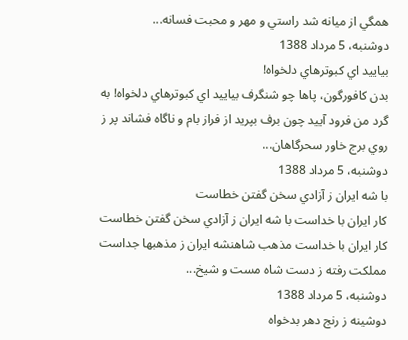همگي از ميانه شد راستي و مهر و محبت فسانه...
دوشنبه، 5 مرداد 1388
بياييد اي کبوترهاي دلخواه!
بدن کافورگون، پاها چو شنگرف بياييد اي کبوترهاي دلخواه! به گرد من فرود آييد چون برف بپريد از فراز بام و ناگاه فشاند پر ز روي برج خاور سحرگاهان...
دوشنبه، 5 مرداد 1388
با شه ايران ز آزادي سخن گفتن خطاست
کار ايران با خداست با شه ايران ز آزادي سخن گفتن خطاست کار ايران با خداست مذهب شاهنشه ايران ز مذهبها جداست مملکت رفته ز دست شاه مست و شيخ...
دوشنبه، 5 مرداد 1388
دوشينه ز رنج دهر بدخواه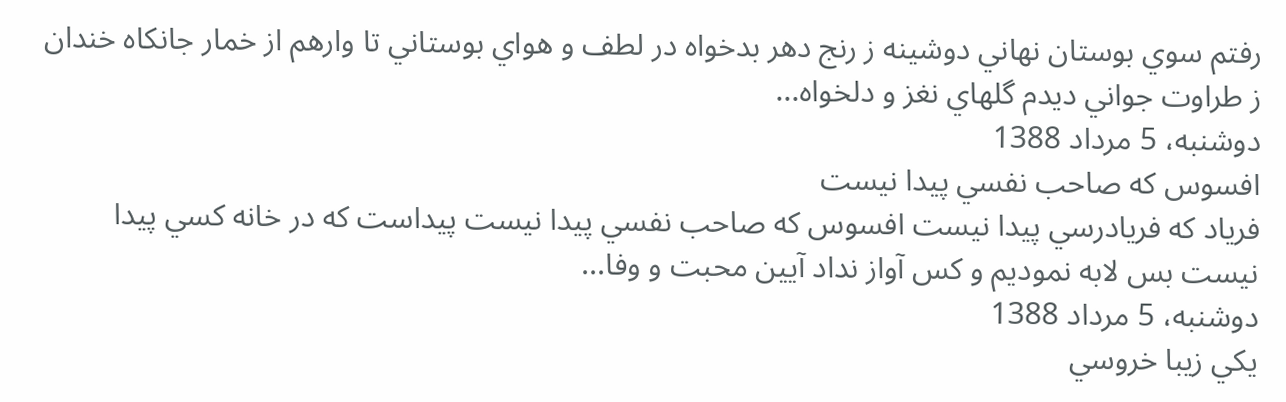رفتم سوي بوستان نهاني دوشينه ز رنج دهر بدخواه در لطف و هواي بوستاني تا وارهم از خمار جانکاه خندان ز طراوت جواني ديدم گلهاي نغز و دلخواه...
دوشنبه، 5 مرداد 1388
افسوس که صاحب نفسي پيدا نيست
فرياد که فريادرسي پيدا نيست افسوس که صاحب نفسي پيدا نيست پيداست که در خانه کسي پيدا نيست بس لابه نموديم و کس آواز نداد آيين محبت و وفا...
دوشنبه، 5 مرداد 1388
يکي زيبا خروسي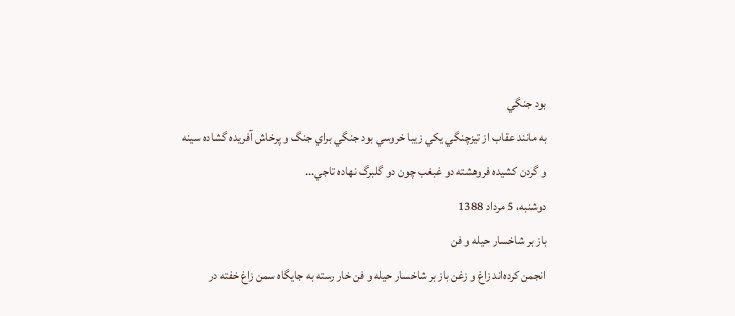بود جنگي
به مانند عقاب از تيزچنگي يکي زيبا خروسي بود جنگي براي جنگ و پرخاش آفريده گشاده سينه و گردن کشيده فروهشته دو غبغب چون دو گلبرگ نهاده تاجي...
دوشنبه، 5 مرداد 1388
باز بر شاخسار حيله و فن
انجمن کرده‌اند زاغ و زغن باز بر شاخسار حيله و فن خار رسته به جايگاه سمن زاغ خفته در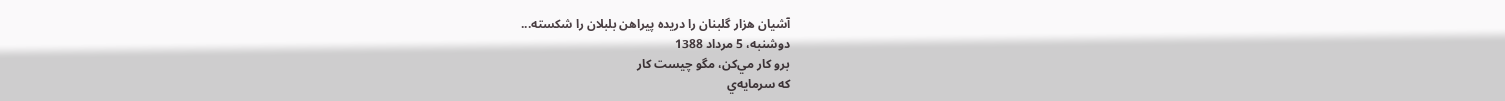آشيان هزار گلبنان را دريده پيراهن بلبلان را شکسته...
دوشنبه، 5 مرداد 1388
برو کار مي‌کن، مگو چيست کار
که سرمايه‌ي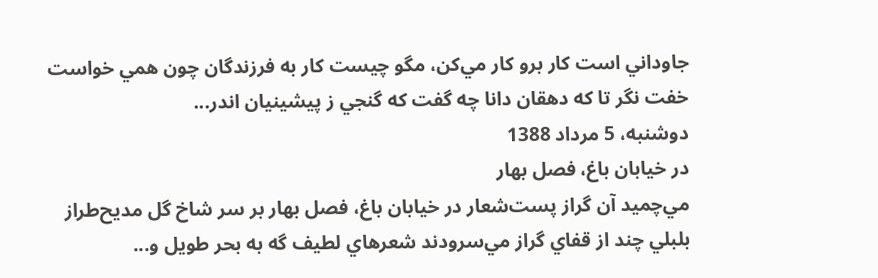جاوداني است کار برو کار مي‌کن، مگو چيست کار به فرزندگان چون همي خواست خفت نگر تا که دهقان دانا چه گفت که گنجي ز پيشينيان اندر...
دوشنبه، 5 مرداد 1388
در خيابان باغ، فصل بهار
مي‌چميد آن گراز پست‌شعار در خيابان باغ، فصل بهار بر سر شاخ گل مديح‌طراز بلبلي چند از قفاي گراز مي‌سرودند شعرهاي لطيف گه به بحر طويل و...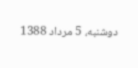دوشنبه، 5 مرداد 1388